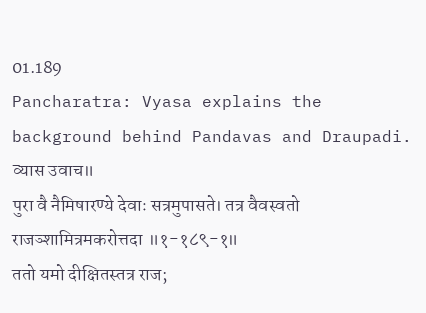01.189
Pancharatra: Vyasa explains the background behind Pandavas and Draupadi.
व्यास उवाच॥
पुरा वै नैमिषारण्ये देवाः सत्रमुपासते। तत्र वैवस्वतो राजञ्शामित्रमकरोत्तदा ॥१-१८९-१॥
ततो यमो दीक्षितस्तत्र राज;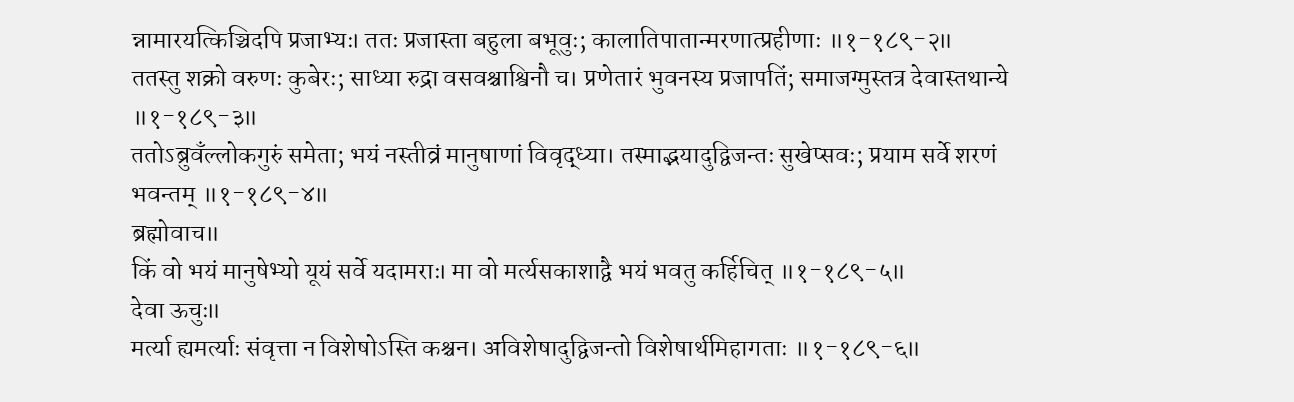न्नामारयत्किञ्चिदपि प्रजाभ्यः। ततः प्रजास्ता बहुला बभूवुः; कालातिपातान्मरणात्प्रहीणाः ॥१-१८९-२॥
ततस्तु शक्रो वरुणः कुबेरः; साध्या रुद्रा वसवश्चाश्विनौ च। प्रणेतारं भुवनस्य प्रजापतिं; समाजग्मुस्तत्र देवास्तथान्ये ॥१-१८९-३॥
ततोऽब्रुवँल्लोकगुरुं समेता; भयं नस्तीव्रं मानुषाणां विवृद्ध्या। तस्माद्भयादुद्विजन्तः सुखेप्सवः; प्रयाम सर्वे शरणं भवन्तम् ॥१-१८९-४॥
ब्रह्मोवाच॥
किं वो भयं मानुषेभ्यो यूयं सर्वे यदामराः। मा वो मर्त्यसकाशाद्वै भयं भवतु कर्हिचित् ॥१-१८९-५॥
देवा ऊचुः॥
मर्त्या ह्यमर्त्याः संवृत्ता न विशेषोऽस्ति कश्चन। अविशेषादुद्विजन्तो विशेषार्थमिहागताः ॥१-१८९-६॥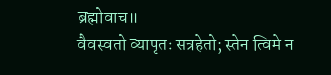ब्रह्मोवाच॥
वैवस्वतो व्यापृतः सत्रहेतो; स्तेन त्विमे न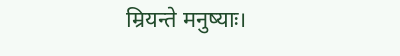म्रियन्ते मनुष्याः।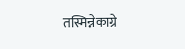तस्मिन्नेकाग्रे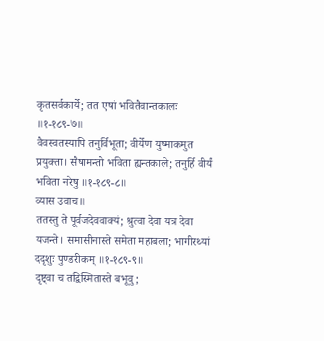कृतसर्वकार्ये; तत एषां भवितैवान्तकालः ॥१-१८९-७॥
वैवस्वतस्यापि तनुर्विभूता; वीर्येण युष्माकमुत प्रयुक्ता। सैषामन्तो भविता ह्यन्तकाले; तनुर्हि वीर्यं भविता नरेषु ॥१-१८९-८॥
व्यास उवाच॥
ततस्तु ते पूर्वजदेववाक्यं; श्रुत्वा देवा यत्र देवा यजन्ते। समासीनास्ते समेता महाबला; भागीरथ्यां ददृशुः पुण्डरीकम् ॥१-१८९-९॥
दृष्ट्वा च तद्विस्मितास्ते बभूवु;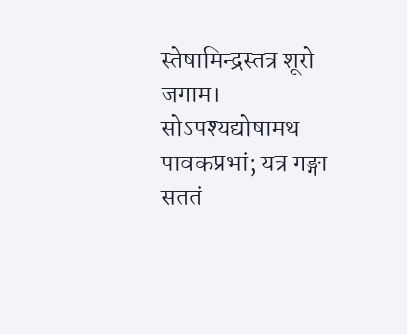स्तेषामिन्द्रस्तत्र शूरो जगाम। सोऽपश्यद्योषामथ पावकप्रभां; यत्र गङ्गा सततं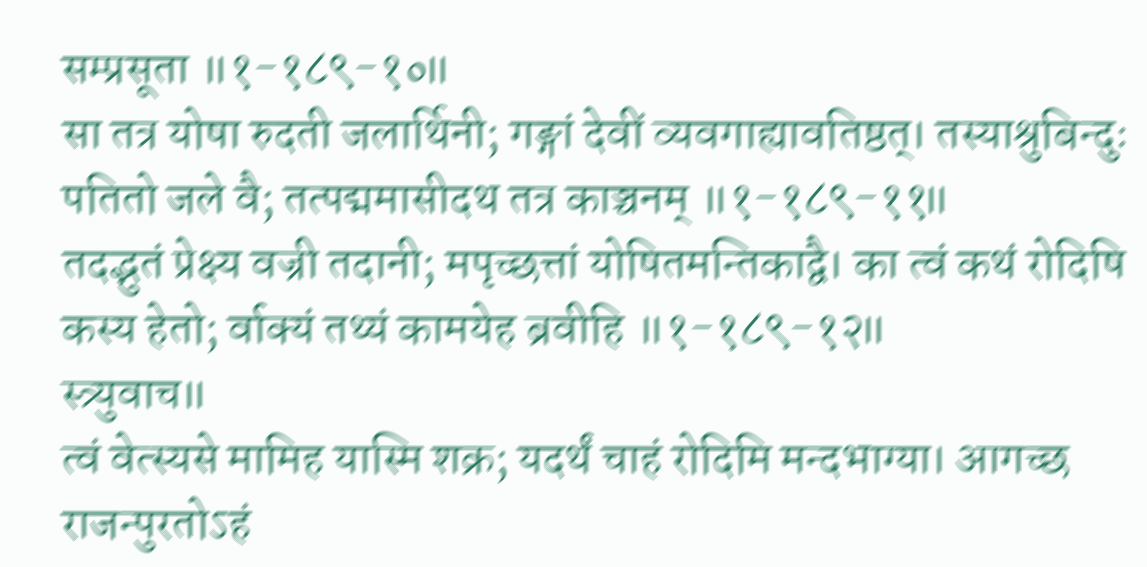सम्प्रसूता ॥१-१८९-१०॥
सा तत्र योषा रुदती जलार्थिनी; गङ्गां देवीं व्यवगाह्यावतिष्ठत्। तस्याश्रुबिन्दुः पतितो जले वै; तत्पद्ममासीदथ तत्र काञ्चनम् ॥१-१८९-११॥
तदद्भुतं प्रेक्ष्य वज्री तदानी; मपृच्छत्तां योषितमन्तिकाद्वै। का त्वं कथं रोदिषि कस्य हेतो; र्वाक्यं तथ्यं कामयेह ब्रवीहि ॥१-१८९-१२॥
स्त्र्युवाच॥
त्वं वेत्स्यसे मामिह यास्मि शक्र; यदर्थं चाहं रोदिमि मन्दभाग्या। आगच्छ राजन्पुरतोऽहं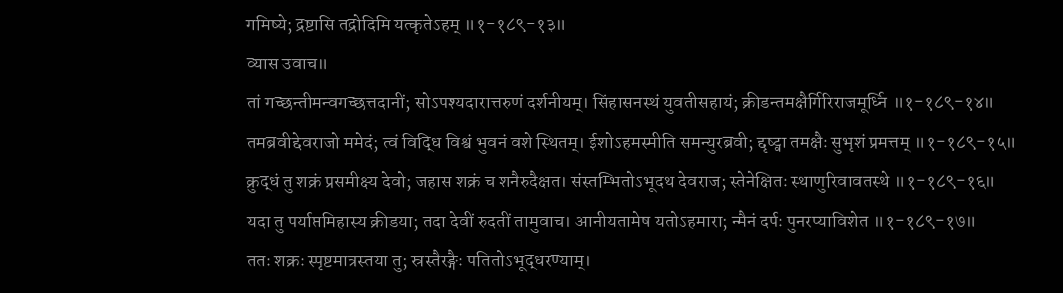गमिष्ये; द्रष्टासि तद्रोदिमि यत्कृतेऽहम् ॥१-१८९-१३॥
व्यास उवाच॥
तां गच्छन्तीमन्वगच्छत्तदानीं; सोऽपश्यदारात्तरुणं दर्शनीयम्। सिंहासनस्थं युवतीसहायं; क्रीडन्तमक्षैर्गिरिराजमूर्ध्नि ॥१-१८९-१४॥
तमब्रवीद्देवराजो ममेदं; त्वं विद्धि विश्वं भुवनं वशे स्थितम्। ईशोऽहमस्मीति समन्युरब्रवी; द्दृष्ट्वा तमक्षैः सुभृशं प्रमत्तम् ॥१-१८९-१५॥
क्रुद्धं तु शक्रं प्रसमीक्ष्य देवो; जहास शक्रं च शनैरुदैक्षत। संस्तम्भितोऽभूदथ देवराज; स्तेनेक्षितः स्थाणुरिवावतस्थे ॥१-१८९-१६॥
यदा तु पर्याप्तमिहास्य क्रीडया; तदा देवीं रुदतीं तामुवाच। आनीयतामेष यतोऽहमारा; न्मैनं दर्पः पुनरप्याविशेत ॥१-१८९-१७॥
ततः शक्रः स्पृष्टमात्रस्तया तु; स्रस्तैरङ्गैः पतितोऽभूद्धरण्याम्।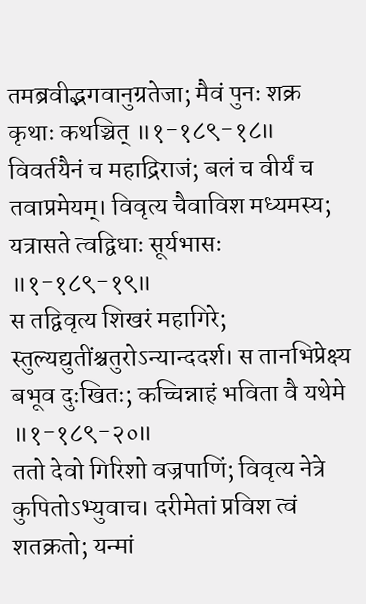तमब्रवीद्भगवानुग्रतेजा; मैवं पुनः शक्र कृथाः कथञ्चित् ॥१-१८९-१८॥
विवर्तयैनं च महाद्रिराजं; बलं च वीर्यं च तवाप्रमेयम्। विवृत्य चैवाविश मध्यमस्य; यत्रासते त्वद्विधाः सूर्यभासः ॥१-१८९-१९॥
स तद्विवृत्य शिखरं महागिरे; स्तुल्यद्युतींश्चतुरोऽन्यान्ददर्श। स तानभिप्रेक्ष्य बभूव दुःखितः; कच्चिन्नाहं भविता वै यथेमे ॥१-१८९-२०॥
ततो देवो गिरिशो वज्रपाणिं; विवृत्य नेत्रे कुपितोऽभ्युवाच। दरीमेतां प्रविश त्वं शतक्रतो; यन्मां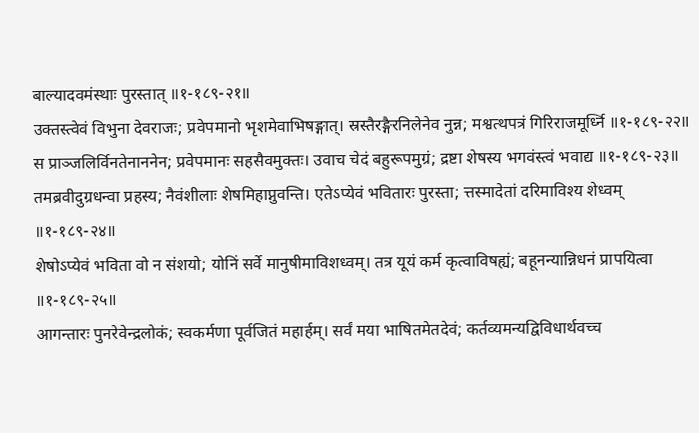बाल्यादवमंस्थाः पुरस्तात् ॥१-१८९-२१॥
उक्तस्त्वेवं विभुना देवराजः; प्रवेपमानो भृशमेवाभिषङ्गात्। स्रस्तैरङ्गैरनिलेनेव नुन्न; मश्वत्थपत्रं गिरिराजमूर्ध्नि ॥१-१८९-२२॥
स प्राञ्जलिर्विनतेनाननेन; प्रवेपमानः सहसैवमुक्तः। उवाच चेदं बहुरूपमुग्रं; द्रष्टा शेषस्य भगवंस्त्वं भवाद्य ॥१-१८९-२३॥
तमब्रवीदुग्रधन्वा प्रहस्य; नैवंशीलाः शेषमिहाप्नुवन्ति। एतेऽप्येवं भवितारः पुरस्ता; त्तस्मादेतां दरिमाविश्य शेध्वम् ॥१-१८९-२४॥
शेषोऽप्येवं भविता वो न संशयो; योनिं सर्वे मानुषीमाविशध्वम्। तत्र यूयं कर्म कृत्वाविषह्यं; बहूनन्यान्निधनं प्रापयित्वा ॥१-१८९-२५॥
आगन्तारः पुनरेवेन्द्रलोकं; स्वकर्मणा पूर्वजितं महार्हम्। सर्वं मया भाषितमेतदेवं; कर्तव्यमन्यद्विविधार्थवच्च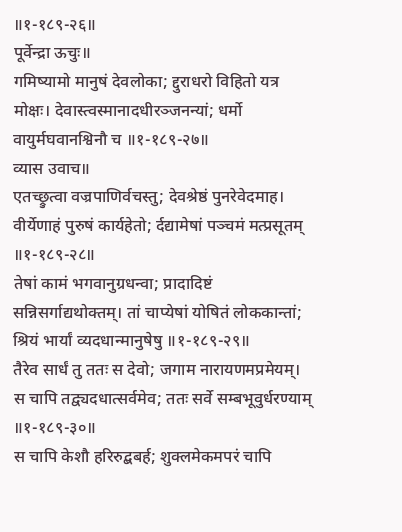॥१-१८९-२६॥
पूर्वेन्द्रा ऊचुः॥
गमिष्यामो मानुषं देवलोका; द्दुराधरो विहितो यत्र मोक्षः। देवास्त्वस्मानादधीरञ्जनन्यां; धर्मो वायुर्मघवानश्विनौ च ॥१-१८९-२७॥
व्यास उवाच॥
एतच्छ्रुत्वा वज्रपाणिर्वचस्तु; देवश्रेष्ठं पुनरेवेदमाह। वीर्येणाहं पुरुषं कार्यहेतो; र्दद्यामेषां पञ्चमं मत्प्रसूतम् ॥१-१८९-२८॥
तेषां कामं भगवानुग्रधन्वा; प्रादादिष्टं सन्निसर्गाद्यथोक्तम्। तां चाप्येषां योषितं लोककान्तां; श्रियं भार्यां व्यदधान्मानुषेषु ॥१-१८९-२९॥
तैरेव सार्धं तु ततः स देवो; जगाम नारायणमप्रमेयम्। स चापि तद्व्यदधात्सर्वमेव; ततः सर्वे सम्बभूवुर्धरण्याम् ॥१-१८९-३०॥
स चापि केशौ हरिरुद्बबर्ह; शुक्लमेकमपरं चापि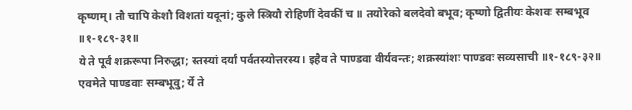कृष्णम्। तौ चापि केशौ विशतां यदूनां; कुले स्त्रियौ रोहिणीं देवकीं च ॥ तयोरेको बलदेवो बभूव; कृष्णो द्वितीयः केशवः सम्बभूव ॥१-१८९-३१॥
ये ते पूर्वं शक्ररूपा निरुद्धा; स्तस्यां दर्यां पर्वतस्योत्तरस्य। इहैव ते पाण्डवा वीर्यवन्तः; शक्रस्यांशः पाण्डवः सव्यसाची ॥१-१८९-३२॥
एवमेते पाण्डवाः सम्बभूवु; र्ये ते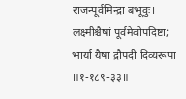राजन्पूर्वमिन्द्रा बभूवुः। लक्ष्मीश्चैषां पूर्वमेवोपदिष्टा; भार्या यैषा द्रौपदी दिव्यरूपा ॥१-१८९-३३॥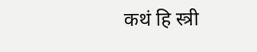कथं हि स्त्री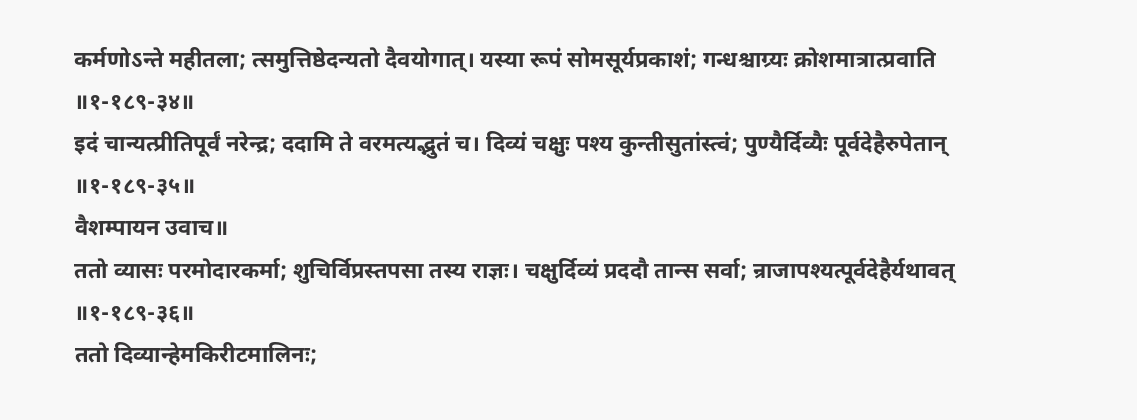कर्मणोऽन्ते महीतला; त्समुत्तिष्ठेदन्यतो दैवयोगात्। यस्या रूपं सोमसूर्यप्रकाशं; गन्धश्चाग्र्यः क्रोशमात्रात्प्रवाति ॥१-१८९-३४॥
इदं चान्यत्प्रीतिपूर्वं नरेन्द्र; ददामि ते वरमत्यद्भुतं च। दिव्यं चक्षुः पश्य कुन्तीसुतांस्त्वं; पुण्यैर्दिव्यैः पूर्वदेहैरुपेतान् ॥१-१८९-३५॥
वैशम्पायन उवाच॥
ततो व्यासः परमोदारकर्मा; शुचिर्विप्रस्तपसा तस्य राज्ञः। चक्षुर्दिव्यं प्रददौ तान्स सर्वा; न्राजापश्यत्पूर्वदेहैर्यथावत् ॥१-१८९-३६॥
ततो दिव्यान्हेमकिरीटमालिनः;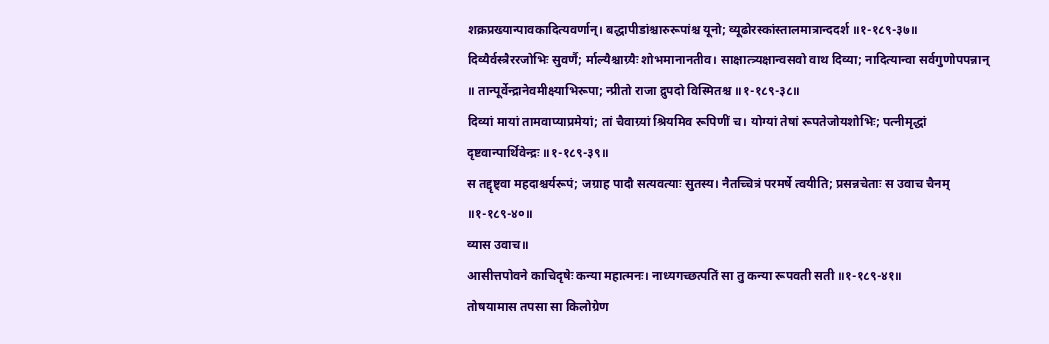शक्रप्रख्यान्पावकादित्यवर्णान्। बद्धापीडांश्चारुरूपांश्च यूनो; व्यूढोरस्कांस्तालमात्रान्ददर्श ॥१-१८९-३७॥
दिव्यैर्वस्त्रैररजोभिः सुवर्णै; र्माल्यैश्चाग्र्यैः शोभमानानतीव। साक्षात्त्र्यक्षान्वसवो वाथ दिव्या; नादित्यान्वा सर्वगुणोपपन्नान् ॥ तान्पूर्वेन्द्रानेवमीक्ष्याभिरूपा; न्प्रीतो राजा द्रुपदो विस्मितश्च ॥१-१८९-३८॥
दिव्यां मायां तामवाप्याप्रमेयां; तां चैवाग्र्यां श्रियमिव रूपिणीं च। योग्यां तेषां रूपतेजोयशोभिः; पत्नीमृद्धां दृष्टवान्पार्थिवेन्द्रः ॥१-१८९-३९॥
स तद्दृष्ट्वा महदाश्चर्यरूपं; जग्राह पादौ सत्यवत्याः सुतस्य। नैतच्चित्रं परमर्षे त्वयीति; प्रसन्नचेताः स उवाच चैनम् ॥१-१८९-४०॥
व्यास उवाच॥
आसीत्तपोवने काचिदृषेः कन्या महात्मनः। नाध्यगच्छत्पतिं सा तु कन्या रूपवती सती ॥१-१८९-४१॥
तोषयामास तपसा सा किलोग्रेण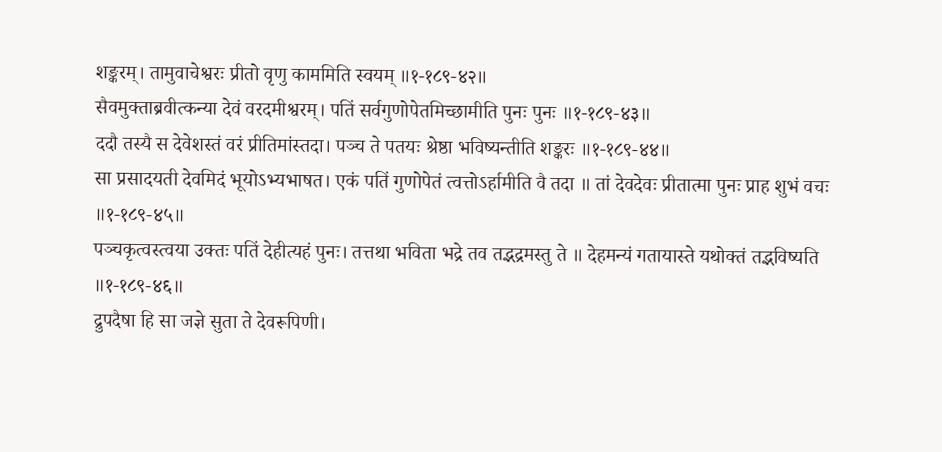शङ्करम्। तामुवाचेश्वरः प्रीतो वृणु काममिति स्वयम् ॥१-१८९-४२॥
सैवमुक्ताब्रवीत्कन्या देवं वरदमीश्वरम्। पतिं सर्वगुणोपेतमिच्छामीति पुनः पुनः ॥१-१८९-४३॥
ददौ तस्यै स देवेशस्तं वरं प्रीतिमांस्तदा। पञ्च ते पतयः श्रेष्ठा भविष्यन्तीति शङ्करः ॥१-१८९-४४॥
सा प्रसादयती देवमिदं भूयोऽभ्यभाषत। एकं पतिं गुणोपेतं त्वत्तोऽर्हामीति वै तदा ॥ तां देवदेवः प्रीतात्मा पुनः प्राह शुभं वचः ॥१-१८९-४५॥
पञ्चकृत्वस्त्वया उक्तः पतिं देहीत्यहं पुनः। तत्तथा भविता भद्रे तव तद्भद्रमस्तु ते ॥ देहमन्यं गतायास्ते यथोक्तं तद्भविष्यति ॥१-१८९-४६॥
द्रुपदैषा हि सा जज्ञे सुता ते देवरूपिणी।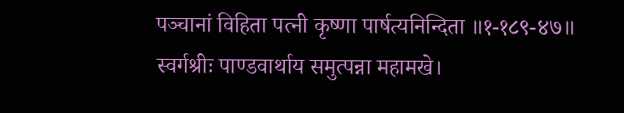पञ्चानां विहिता पत्नी कृष्णा पार्षत्यनिन्दिता ॥१-१८९-४७॥
स्वर्गश्रीः पाण्डवार्थाय समुत्पन्ना महामखे।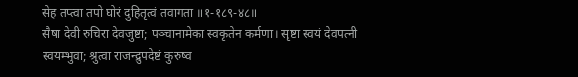सेह तप्त्वा तपो घोरं दुहितृत्वं तवागता ॥१-१८९-४८॥
सैषा देवी रुचिरा देवजुष्टा; पञ्चानामेका स्वकृतेन कर्मणा। सृष्टा स्वयं देवपत्नी स्वयम्भुवा; श्रुत्वा राजन्द्रुपदेष्टं कुरुष्व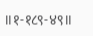॥१-१८९-४९॥